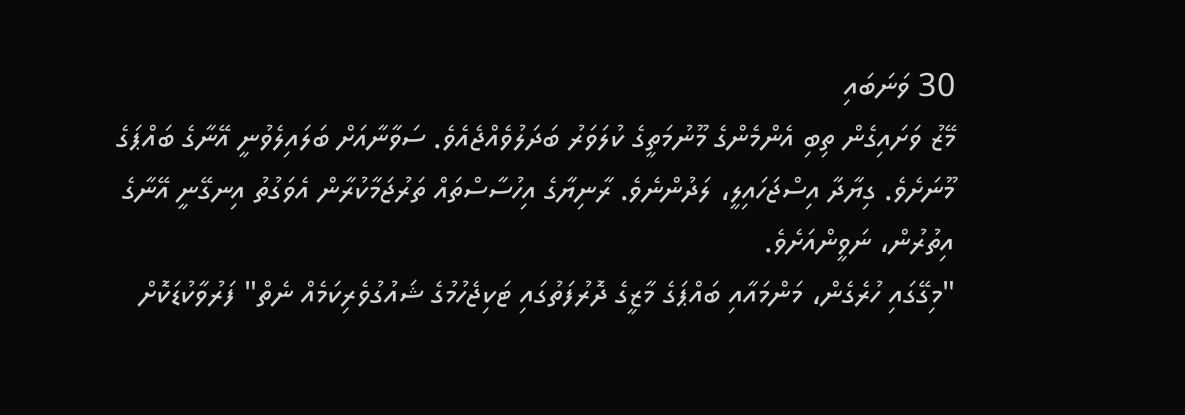30 ވަނަބައި
މޭޒު ވަށައިގެން ތިބި އެންމެންގެ މޫނުމަތީގެ ކުލަވަރު ބަދަލުވެއްޖެއެވެ. ސަވާނާއަށް ބަލައިލެވުނީ އޭނާގެ ބައްޕަގެ މޫނަށެވެ. ގިޔާދާ އިސްޖަހައިލީ، ލަދުންނެވެ. ރާނިޔާގެ އިހުސާސްތައް ތަރުޖަމާކުރާން އެވަގުތު އިނގޭނީ އޭނާގެ އިތުރުން، ނަވީންއަށެވެ.
"މިގޭގައި ހުރެގެން، މަންމައާއި ބައްޕަގެ މާޒީގެ ދޮރުފަތުގައި ޓަކިޖެހުމުގެ ޝައުގުވެރިކަމެއް ނެތް" ފަރުވާކުޑަކޮށް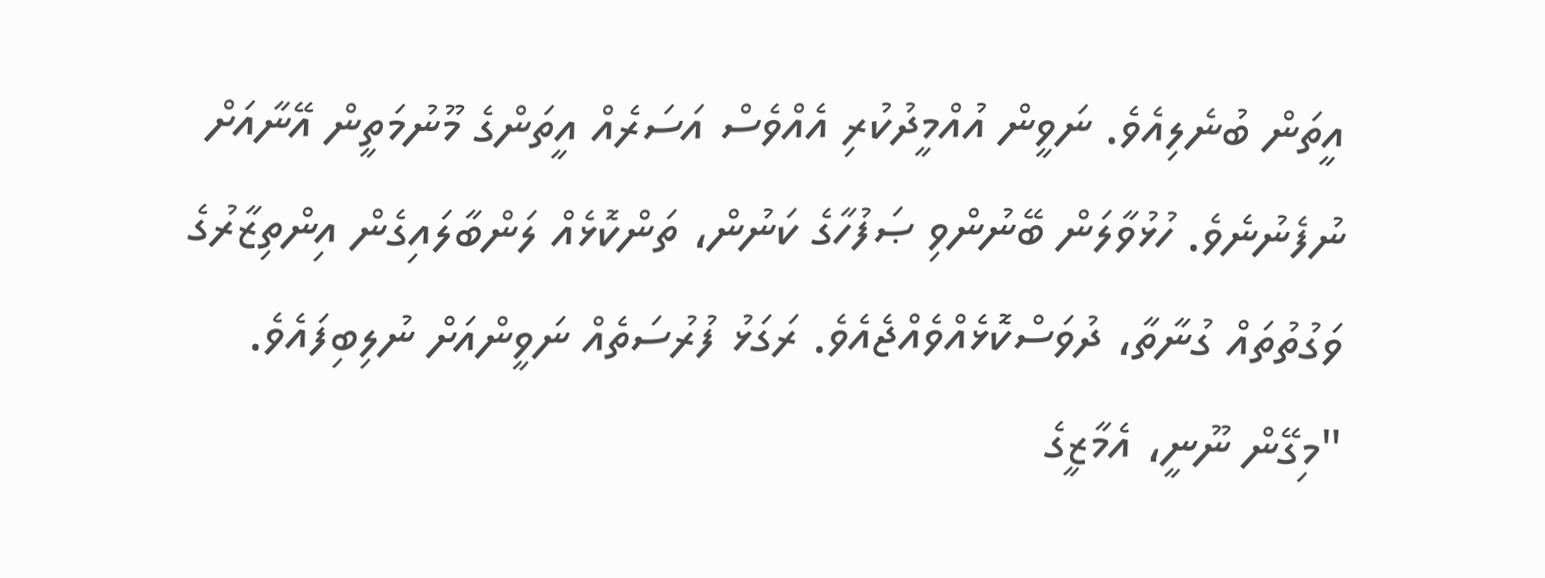އީތަން ބުނެލިއެވެ. ނަވީން އުއްމީދުކުރި އެއްވެސް އަސަރެއް އީތަންގެ މޫނުމަތީން އޭނާއަށް ނުފެނުނެވެ. ހުޅުވާލަން ބޭނުންވި ޞަފުހާގެ ކަނުން، ތަންކޮޅެއް ލަންބާލައިގެން އިންތިޒާރުގެ ވަގުތުތައް ގުނާތާ، ދުވަސްކޮޅެއްވެއްޖެއެވެ. ރަގަޅު ފުރުސަތެއް ނަވީންއަށް ނުލިބިފައެވެ.
"މިގޭން ނޫނީ، އެމާޒީގެ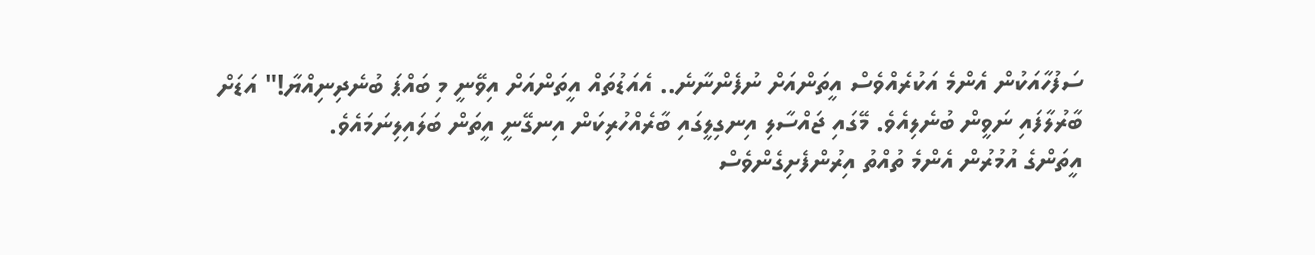ސަފުހާއަކުން އެންމެ އަކުރެއްވެސް އީތަންއަށް ނުފެންނާނެ.. އެއަޑުތައް އީތަންއަށް އިވޭނީ މި ބައްޕަ ބުނެދިނިއްޔާ!" އަޑަށް ބާރުލާފައި ނަވީން ބުނެލިއެވެ. މޭގައި ޖައްސާލި އިނގިލީގައި ބާރެއްހުރިކަން އިނގޭނީ އީތަން ބަލައިލިނަމައެވެ.
އީތަންގެ އުމުރުން އެންމެ ތުއްތު އިރުންފެށިގެންވެސް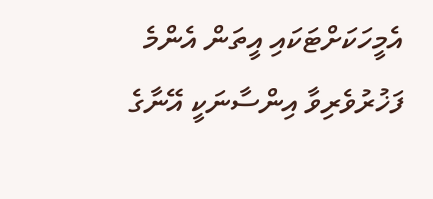އެމީހަކަށްޓަކައި އީތަން އެންމެ ފަޚުރުވެރިވާ އިންސާނަކީ އޭނާގެ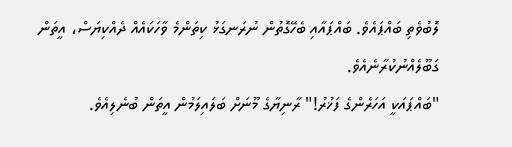ލޮބުވެތި ބައްޕައެވެ. ބައްޕައާއި ބެހޭގޮތުން ނުރަނގަޅު ކިތަންމެ ވާހަކައެއް ދެއްކިޔަސް، އީތަން ގަބޫލެއްނުކުރާނެއެވެ.
"ބައްޕައަކީ އަހަރެންގެ ފަޚުރު!" ރާނިޔާގެ މޫނަށް ބަލައިލަމުން އީތަން ބުނެލިއެވެ.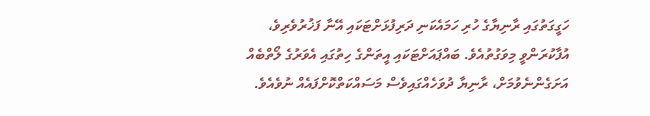ހަގީގަތުގައި ރާނިޔާގެ ހުރި ހަމައެކަނި ދަރިފުޅަށްޓަކައި އޭނާ ފަޚުރުވެރިވެ، އުފާކުރަންވީ މިވަގުތުއެވެ. ބައްޕައަށްޓަކައި އީތަންގެ ހިތުގައި އެވަރުގެ ލޯތްބެއް އަށަގެންނެވުމަށް، ރާނިޔާ ދުވަހެއްގައިވެސް މަސައްކަތްކޮށްފައެއް ނުވެއެވެ.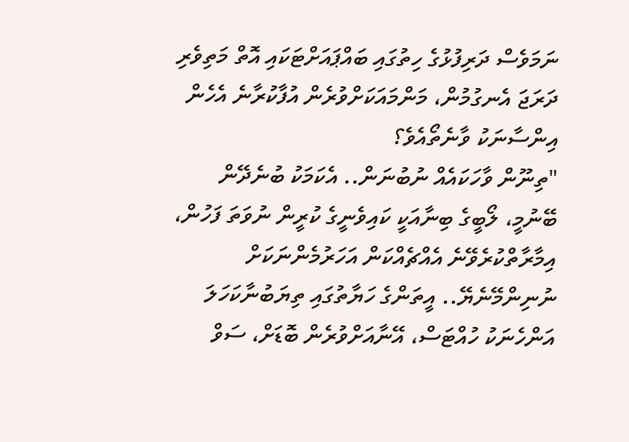ނަމަވެސް ދަރިފުޅުގެ ހިތުގައި ބައްޕައަށްޓަކައި އޮތް މަތިވެރި ދަރަޖަ އެނގުމުން، މަންމައަކަށްވުރެން އުފާކުރާނެ އެހެން އިންސާނަކު ވާނެތޯއެވެ؟
"ތިނޫން ވާހަކައެއް ނުބުނަން.. އެކަމަކު ބުނެދޭން ބޭނުމީ، ލޯބީގެ ބިނާއަކީ ކައިވެނީގެ ކުރީން ނުވަތަ ފަހުން، އިމާރާތްކުރެވޭނެ އެއްޗެއްކަން އަހަރުމެންނަކަށް ނުނިންމޭނެޔޭ.. އީތަންގެ ހަޔާތުގައި ތިޔަބުނާކަހަލަ އަންހެނަކު ހުއްޓަސް، އޭނާއަށްވުރެން ބޮޑަށް، ސަވް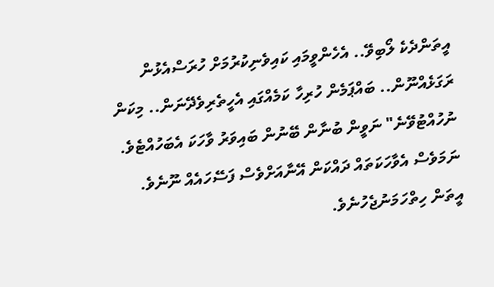އީތަންދެކެ ލޯބިވޭ.. އެހެންވީމައި ކައިވެނިކުރުމަށް ހުރަސްއެޅުން ރަގަޅެއްނޫން.. ބައްޕަމެން ހުރިހާ ކަމެއްގައި އެހީތެރިވެދޭނަން.. މިކަން ނުހުއްޓުވޭނެ" ނަވީން ބުނާން ބޭނުން ބައިވަރު ވާހަކަ އެބަހުއްޓެވެ. ނަމަވެސް އެވާހަކަތައް ދައްކަން އޭނާއަށްވެސް ފަސޭހައެއް ނޫނެވެ. އީތަން ހިތްހަމަނުޖެހުނެވެ.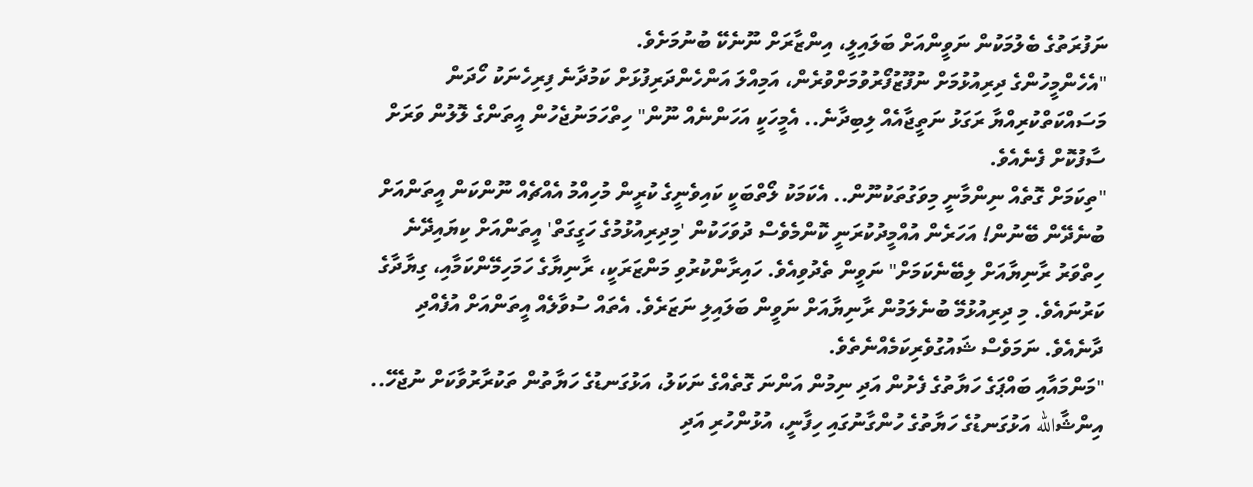ނަފުރަތުގެ ބެލުމަކުން ނަވީންއަށް ބަލައިލީ، އިންޒާރަށް ނޫނެކޭ ބުނުމަށެވެ.
"އެހެންމީހުންގެ ދިރިއުޅުމަށް ނުފޫޒުފޯރުވުމަށްވުރެން، އަމިއްލަ އަންހެންދަރިފުޅަށް ކަމުދާނެ ފިރިހެނަކު ހޯދަން މަސައްކަތްކުރިއްޔާ ރަގަޅު ނަތީޖާއެއް ލިބިދާނެ.. އެމީހަކީ އަހަންނެއް ނޫން" ހިތްހަމަނުޖެހުން އީތަންގެ ލޮލުން ވަރަށް ސާފުކޮށް ފެނެއެވެ.
"ތިކަމަށް ގޮތެއް ނިންމާނީ މިވަގުތަކުނޫން.. އެކަމަކު ލޯތްބަކީ ކައިވެނީގެ ކުރީން މުހިއްމު އެއްޗެއް ނޫންކަން އީތަންއަށް ބުނެދޭން ބޭނުން! އަހަރެން އުއްމީދުކުރަނީ ކޮންމެވެސް ދުވަހަކުން 'މިދިރިއުޅުމުގެ ހަގީގަތް' އީތަންއަށް ކިޔައިދޭނެ ހިތްވަރު ރާނިޔާއަށް ލިބޭނެކަމަށް" ނަވީން ތެދުވިއެވެ. ހައިރާންކުރުވި މަންޒަރަކީ، ރާނިޔާގެ ހަމަހިމޭންކަމާއި، ގިޔާދާގެ ކަރުނައެވެ. މި ދިރިއުޅުމޭ ބުނެލަމުން ރާނިޔާއަށް ނަވީން ބަލައިލި ނަޒަރެވެ. އެތައް ސުވާލެއް އީތަންއަށް އުފެއްދި ދާނެއެވެ. ނަމަވެސް ޝައުގުވެރިކަމެއްނެތެވެ.
"މަންމައާއި ބައްޕަގެ ހަޔާތުގެ ފެށުން އަދި ނިމުން އަންނަ ގޮތެއްގެ ނަކަލު، އަޅުގަނޑުގެ ހަޔާތުން ތަކުރާރުވާކަށް ނުޖެހޭ.. އިންޝާالله އަޅުގަނޑުގެ ހަޔާތުގެ ހުންގާނުގައި ހިފާނީ، އުޅުންހުރި އަދި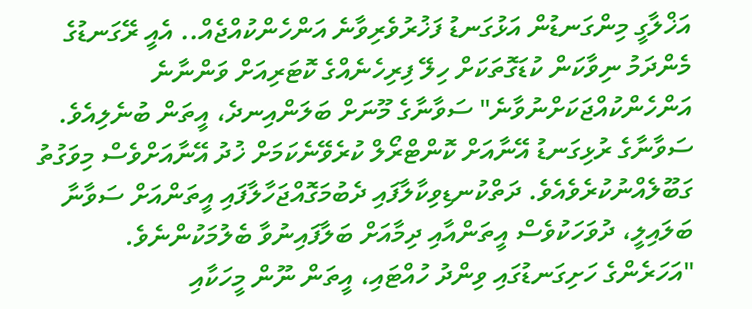އަޚްލާގީ މިންގަނޑުން އަޅުގަނޑު ފަޚުރުވެރިވާނެ އަންހެންކުއްޖެއް.. އެއީ ރޭގަނޑުގެ މެންދަމު ނިވާކަން ކުޑަގޮތަކަށް ހިލޭ ފިރިހެނެއްގެ ކޮޓަރިއަށް ވަންނާނެ އަންހެންކުއްޖަކަށްނުވާނެ" ސަވާނާގެ މޫނަށް ބަލަންއިނދެ، އީތަން ބުނެލިއެވެ. ސަވާނާގެ ރުޅިގަނޑު އޭނާއަށް ކޮންޓްރޯލް ކުރެވޭނެކަމަށް ޚުދު އޭނާއަށްވެސް މިވަގުތު ގަބޫލެއްނުކުރެވެއެވެ. ދަތްކުނޑިވިކާލާފައި ދެބުމަގޮއްޖަހާލާފައި އީތަންއަށް ސަވާނާ ބަލައިލީ، ދުވަހަކުވެސް އީތަންއާއި ދިމާއަށް ބަލާފައިނުވާ ބެލުމަކުންނެވެ.
"އަހަރެންގެ ހަށިގަނޑުގައި ވިންދު ހުއްޓައި، އީތަން ނޫން މީހަކާއި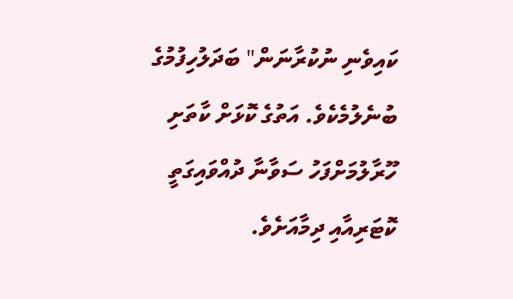ކައިވެނި ނުކުރާނަން" ބަދަލުހިފުމުގެ ބުނެލުމެކެވެ. އަތުގެ ކޮޅަށް ކާތަށި ހޫރާލުމަށްފަހު ސަވާނާ ދުއްވައިގަތީ ކޮޓަރިއާއި ދިމާއަށެވެ.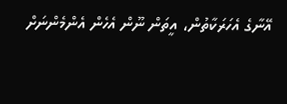އޭނާގެ އެހަރަކާތުން، އީތަން ނޫން އެހެން އެންމެންނަށް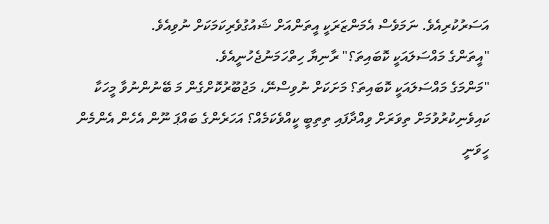އަސަރުކުރިއެވެ. ނަމަވެސް އެމަންޒަރަކީ އީތަންއަށް ޝައުގުވެރިކަމަކަށް ނުވިއެވެ.
"އީތަންގެ މައްސަލައަކީ ކޮބައިތަ؟" ރާނިޔާ ހިތްހަމަނުޖެހުނީއެވެ.
"މަންމަގެ މައްސަލައަކީ ކޮބައިތަ؟ މަށަކަށް ނުވިސްނޭ، މަޖުބޫރުކޮށްގެން މަ ބޭނުންނުވާ މީހަކާ ކައިވެނިކުރުވުމަށް ތިވަރަށް ވިއްދާފައި ތިތިބީ ކީއްވެކަމެއް؟ އަހަރެންގެ ބައްޕަ ނޫން އެހެން އެންމެން ހީވަނީ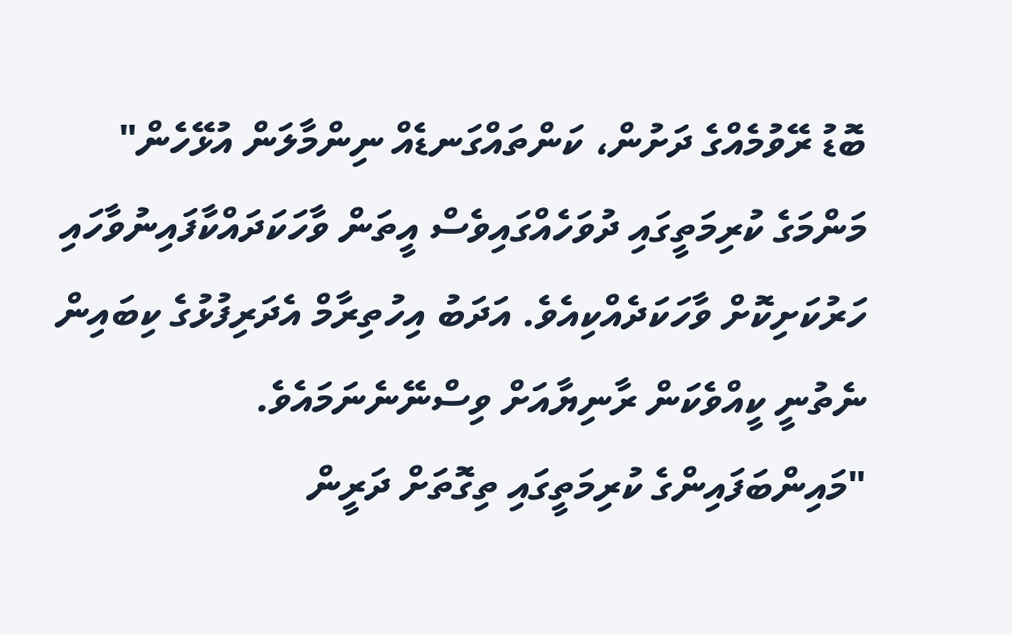ބޮޑު ރޭވުމެއްގެ ދަށުން، ކަންތައްގަނޑެއް ނިންމާލަން އުޅޭހެން" މަންމަގެ ކުރިމަތީގައި ދުވަހެއްގައިވެސް އީތަން ވާހަކަދައްކާފައިނުވާހައި ހަރުކަށިކޮށް ވާހަކަދެއްކިއެވެ. އަދަބު އިހުތިރާމް އެދަރިފުޅުގެ ކިބައިން ނެތުނީ ކީއްވެކަން ރާނިޔާއަށް ވިސްނޭނެނަމައެވެ.
"މައިންބަފައިންގެ ކުރިމަތީގައި ތިގޮތަށް ދަރީން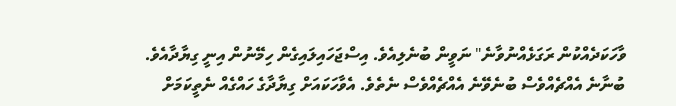ވާހަކަދެއްކުން ރަގަޅެއްނުވާނެ" ނަވީން ބުނެލިއެވެ. އިސްޖަހައިލައިގެން ހިމޭނުން އިނީ ގިޔާދާއެވެ. ބުނާނެ އެއްޗެއްވެސް ބުނެވޭނެ އެއްޗެއްވެސް ނެތެވެ. އެވާހަކައަށް ގިޔާދާގެ ހައްގެއް ނެތީކަމަށް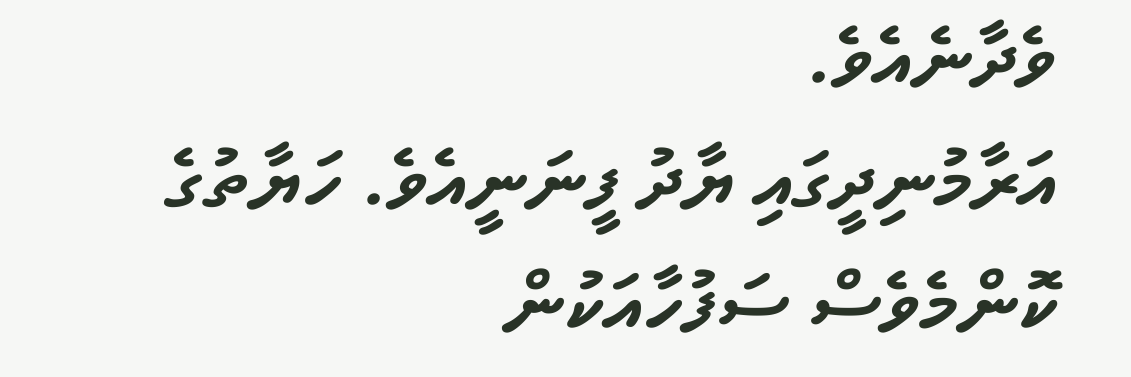ވެދާނެއެވެ.
އަރާމުނިދީގައި ޔާދު ފީނަނީއެވެ. ހަޔާތުގެ ކޮންމެވެސް ސަފުހާއަކުން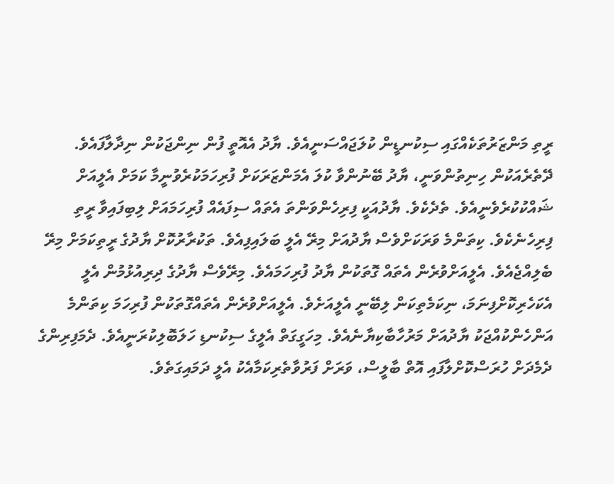ރީތި މަންޒަރުތަކެއްގައި ސިކުނޑީން ކުލަޖައްސަނީއެވެ. ޔާދު އެއޮތީ ފުން ނިންޖަކުން ނިދާލާފައެވެ. ދޭތެރެއަކުން ހިނިތުންވަނީ، ޔާދު ބޭނުންވާ ކުލަ އެމަންޒަރަކަށް ފުރިހަމަކުރެވުނީމާ ކަމަށް އެލީއަށް ޝައްކުކުރެވެނީއެވެ. ތެދެކެވެ. ޔާދުއަކީ ފިރިހެންވަންތަ އެތައް ސިފައެއް ފުރިހަމައަށް ލިބިފައިވާ ރީތި ފިރިހެނެކެވެ. ކިތަންމެ ވަރަކަށްވެސް ޔާދުއަށް މިރޭ އެލީ ބަލައިފިއެވެ. ތަކުރާރުކޮށް ޔާދުގެ ރީތިކަމަށް މިރޭ ބެލިއްޖެއެވެ. އެލީއަށްވުރެން އެތައް ގޮތަކުން ޔާދު ފުރިހަމައެވެ. މިރޭވެސް ޔާދުގެ ދިރިއުޅުމުން އެލީ އެކަހެރިކޮށްފިނަމަ، ނިކަމެތިކަން ލިބޭނީ އެލީއަށެވެ. އެލީއަށްވުރެން އެތައްގޮތަކުން ފުރިހަމަ ކިތަންމެ އަންހެންކުއްޖަކު ޔާދުއަށް މަރުހާބާކިޔާނެއެވެ. މިހަގީގަތް އެލީގެ ސިކުނޑި ހަލަބޮލިކުރަނީއެވެ. ދެމަފިރިންގެ ދެމެދަށް ހުރަސްކޮށްލާފައި އޮތް ބާލީސް، ވަރަށް ފަރުވާތެރިކަމާއެކު އެލީ ދަމައިގަތެވެ.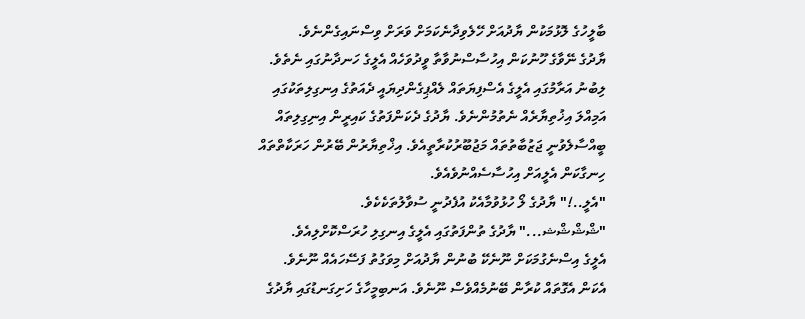ބާލީހުގެ ލޮޅުމަކުން ޔާދުއަށް ހޭލެވިދާނެކަމަށް ވަރަށް ވިސްނައިގެންނެވެ.
ޔާދުގެ ނޭވާގެ ހޫނުކަން އިހުސާސްނުވާތާ ވީދުވަހެއް އެލީގެ ހަނދާނުގައި ނެތެވެ. ލިބުނު އަރާމުގައި އެލީގެ އެސްފިޔަތައް ލެއްޕިގެންދިޔައީ ދެއަތުގެ އިނގިލިތަކުގައި އަމިއްލަ އިޚުތިޔާރެއް ނެތުމުންނެވެ. ޔާދުގެ ދެކަންފަތުގެ ކައިރީން އިނިގިލިތައް ބީއްސާލެވުނީ ޖަޒުބާތުތައް މަޖުބޫރުކުރާތީއެވެ. އިޚްތިޔާރުން ބޭރުން ހަރަކާތްތައް ހިނގާކަން އެލީއަށް އިހުސާސެއްނުވެއެވެ.
"އެލީ..!" ޔާދުގެ ލޯ ހުޅުވުމާއެކު އުފެދުނީ ސުވާލުތަކެކެވެ.
"ޝްޝްޝްޝ..." ޔާދުގެ ތުންފަތުގައި އެލީގެ އިނގިލި ހުރަސްކޮށްލިއެވެ.
އެލީގެ އިސްނެގުމަކަށް ނޫނެކޭ ބުނުން ޔާދުއަށް މިވަގުތު ފަސޭހައެއް ނޫނެވެ. އެކަން އެގޮތައް ކުރާން ބޭނުމެއްވެސް ނޫނެވެ. އަނބިމީހާގެ ހަށިގަނޑުގައި ޔާދުގެ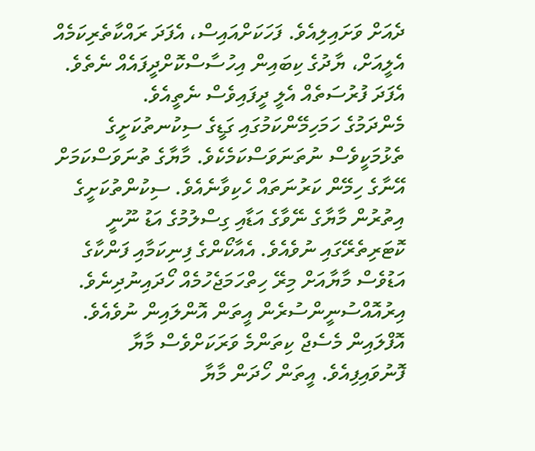ދެއަށް ވަށައިލިއެވެ. ފަހަކަށްއައިސް، އެފަދަ ރައްކާތެރިކަމެއް އެލީއަށް، ޔާދުގެ ކިބައިން އިހުސާސްކޮށްދީފައެއް ނެތެވެ. އެފަދަ ފުރުސަތެއް އެލީ ދީފައިވެސް ނެތީއެވެ.
މެންދަމުގެ ހަމަހިމޭންކަމުގައި ގަޑީގެ ސިކުނތުކަށީގެ ތެޅުމަކީވެސް ނުތަނަވަސްކަމެކެވެ. މާޔާގެ ތުނަވަސްކަމަށް އޭނާގެ ހިމޭން ކަރުނަތައް ހެކިވާނެއެވެ. ސިކުންތުކަށީގެ އިތުރުން މާޔާގެ ނޭވާގެ އަޑާއި ގިސްލުމުގެ އަޑު ނޫނީ ކޮޓަރިތެރޭގައި ނުވެއެވެ. އެއާކޯންގެ ފިނިކަމާއި ފަންކާގެ އަޑުވެސް މާޔާއަށް މިރޭ ހިތްހަމަޖެހުމެއް ހޯދައިނުދިނެވެ. އިރުއޮއްސުނީންސުރެން އީތަން އޮންލައިން ނުވެއެވެ. އޮފްލައިން މެސެޖް ކިތަންމެ ވަރަކަށްވެސް މާޔާ ފޮނުވައިފިއެވެ. އީތަން ހޯދަން މާޔާ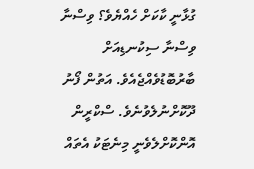ގުޅާނީ ކާކަށް ހެއްޔެވެ؟ ވިސްނާ ވިސްނާ ސިކުނޑިއަށް ބާރުބޮޑުވެއްޖެއެވެ. އަތުން ފޯނު ދޫކޮށްނުލެވުނެވެ. ސްކްރީން އޮންކޮށްލެވެނީ މިނެޓަކު އެތައް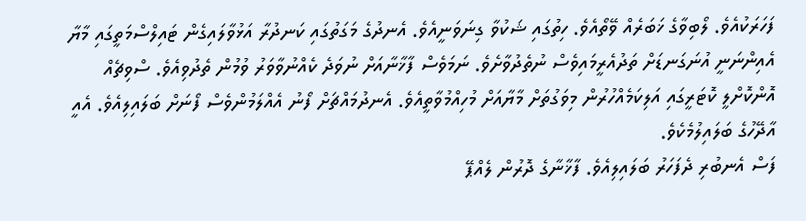ފަހަރަކުއެވެ. ލޯބިވާގެ ޚަބަރެއް ވޭތޯއެވެ. ހިތުގައި ޝަކުވާ ގިނަވަނީއެވެ. އެނދުގެ މަގަތުގައި ކަނދުރާ އަޅުވާލައިގެން ޓައިލްސްމަތީގައި މާޔާ އެއިންނަނީ އުނަގަނޑަށް ތަދުއެރީމައިވެސް ނުތެދުވާށެވެ. ނަމަވެސް ފާޚާނާއަށް ނުވަދެ ކެއްނުވާވަރު ވުމުން ތެދުވިއެވެ. ސްވިޗެއް އޮންކޮށްލީ ކޮޓަރީގައި އަލިކަމެއްހުރުން މިވަގުތަށް މާޔާއަށް މުހިއްމުވާތީއެވެ. އެނދުމައްޗަށް ފޯނު އެއްލަމުންވެސް ފޯނަށް ބަލައިލިއެވެ. އެއީ އާދޭހުގެ ބަލައިލުމެކެވެ.
ފަސް އެނބުރި ދެފަހަރު ބަލައިލިއެވެ. ފާޚާނާގެ ދޮރުން ލެއްޕޭ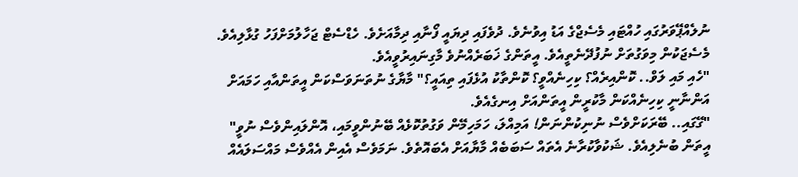ނުލެއްޕޭވަރުގައި ހުއްޓައި މެސެޖްގެ އަޑު އިވުނެވެ. ދުވެފައި ދިޔައީ ފޯނާއި ދިމާއަށެވެ. ހެޑްސެޓް ޖަހާލުމަށްފަހު ގުޅާލިއެވެ. މެސެޖަކުން މިވަގުތަށް ނުފުދޭނެތީއެވެ. އީތަންގެ ޚަބަރެއްނުވެ މާގިނައިރުވީއެވެ.
"ހެއި މައި ލަވް.. ކޮންއިރެއް؟ ކިހިނެއްވީ؟ ކޮންތާކު އުޅެފައި ތިއައީ؟" މާޔާގެ ނުތަނަވަސްކަން އީތަންއާއި ހަމައަށް އަންނާނީ ކިހިނެއްކަން މާކުރީން އީތަންއަށް އިނގެއެވެ.
"ގޭގައި.. ބޭރަކަށްވެސް ނުނިކުންނަން! އަމިއްލަ، ހަމަހިމޭން ވަގުތުކޮޅެއް ބޭނުންވީމައި، އޮންލައިންވެސް ނުވީ" އީތަން ބުނެލިއެވެ. ޝަކުވާކުރާނެ އެތައް ސަބަބެއް މާޔާއަށް އެބައޮތެވެ. ނަމަވެސް އެއިން އެއްވެސް މައްސަލައެއް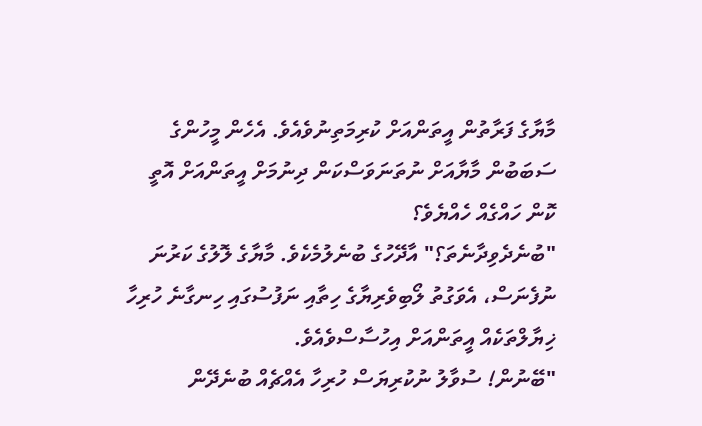މާޔާގެ ފަރާތުން އީތަންއަށް ކުރިމަތިނުވެއެވެ. އެހެން މީހުންގެ ސަބަބުން މާޔާއަށް ނުތަނަވަސްކަން ދިނުމަށް އީތަންއަށް އޮތީ ކޮން ހައްގެއް ހެއްޔެވެ؟
"ބުނެދެވިދާނެތަ؟" އާދޭހުގެ ބުނެލުމެކެވެ. މާޔާގެ ލޮލުގެ ކަރުނަ ނުފެނަސް، އެވަގުތު ލޯބިވެރިޔާގެ ހިތާއި ނަފުސުގައި ހިނގާނެ ހުރިހާ ޚިޔާލްތަކެއް އީތަންއަށް އިހުސާސްވެއެވެ.
"ބޭނުން! ސުވާލު ނުކުރިޔަސް ހުރިހާ އެއްޗެއް ބުނެދޭން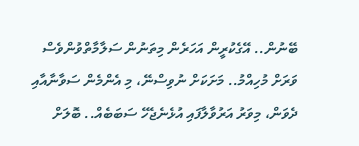ބޭނުން.. އޭގެކުރީން އަހަރެން މިތަނުން ސަލާމާތްވުންވެސް ވަރަށް މުހިއްމު.. މަށަކަށް ނުވިސްނޭ، މި އެންމެން ސަވާނާއާއި ދެވަން، މިވަރު އަރުވާލާފައި އުޅެނެޖެހޭ ސަބަބެއް.. ބޮލަށް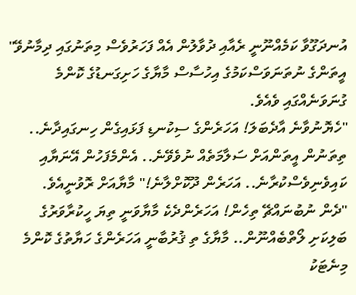އުނދަގޫވާ ކަމެއްނޫނީ ރެއާއި ދުވާލުން އެއް ފަހަރުވެސް މިތަނުގައި ދިމާނުވޭ" އީތަންގެ ނުތަނަވަސްކަމުގެ އިހުސާސް މާޔާގެ ހަށިގަނޑުގެ ކޮންމެ ގުނަވަނެއްގައި ވެއެވެ.
"ހެޔޮނުވާނެ އާދެބަލަ! އަހަރެންގެ ސިކުނޑި ފަޅައިގެން ހިނގައިދާނެ.. ތިތަނުން އީތަންއަށް ސަލާމަތެއް ނުވެވޭނެ.. އެންމެފަހުން އޭނަޔާއި ކައިވެނިވެސްކުރާނެ.. އަހަރެން ދޫކޮށްލާނެ!" މާޔާއަށް ރޮވުނީއެވެ.
"ދެން ނުބުނައްޗޭ ތިހެން! އަހަރެންދެކެ މާޔާވަނީ ތިޔަ ހީކުރާވަރުގެ ބަލިކަށި ލޯތްބެއްނޫން.. މާޔާގެ ތި ޤުރުބާނީ އަހަރެންގެ ހަޔާތުގެ ކޮންމެ މިނެޓަކު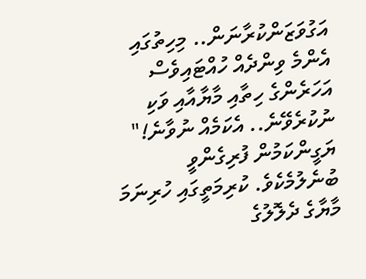އަގުވަޒަންކުރާނަން.. މިހިތުގައި އެންމެ ވިންދެއް ހުއްޓައިވެސް އަހަރެންގެ ހިތާއި މާޔާއާއި ވަކި ނުކުރެވޭނެ.. އެކަމެއް ނުވާނެ!" ޔަގީންކަމުން ފުރިގެންވީ ބުނެލުމެކެވެ. ކުރިމަތީގައި ހުރިނަމަ މާޔާގެ ދެލޮލުގެ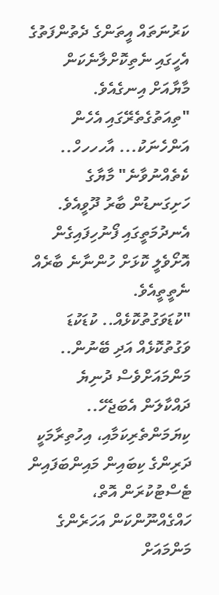ކަރުނަތައް އީތަންގެ ދެތުންފަތުގެ އެހީގައި ނެތިކޮށްލާނެކަން މާޔާއަށް އިނގެއެވެ.
"ތިއަތުގެތެރޭގައި އެހެން އަންހެނަކު... އާހހހހް.. ކެތެއްނުވާނެ" މާޔާގެ ހަށިގަނޑުން ބާރު ދޫވީއެވެ. އެނދުމަތީގައި ފޯނުހިފައިގެން އޮށޯވެލީ ކޮޅަށް ހުންނާނެ ބާރެއް ނެތީތީއެވެ.
"ކުޑަވަގުތުކޮޅެއް.. ކުޑަކުޑަ ވަގުތުކޮޅެއް އަދި ބޭނުން.. މަންމައަށްވެސް ދުނިޔެ ދައްކާލަން އެބަޖެހޭ.. ކިޔަމަންތެރިކަމާއި، އިހުތިރާމަކީ ދަރިންގެ ކިބައިން މައިންބަފައިން ޓެސްޓުކުރަން އޮތް، ހައްގެއްނޫންކަން އަހަރެންގެ މަންމައަށް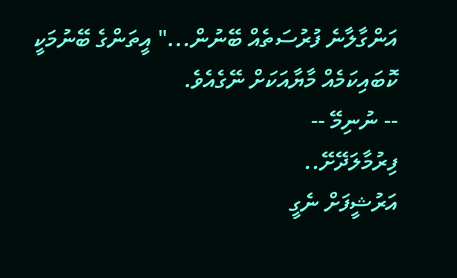އަންގާލާނެ ފުރުސަތެއް ބޭނުން..." އީތަންގެ ބޭނުމަކީ ކޮބައިކަމެއް މާޔާއަކަށް ނޭގެއެވެ.
-- ނުނިމޭ --
ފިރުމާލަދޭށޭ..
އަރުޝީފަށް ނެގީ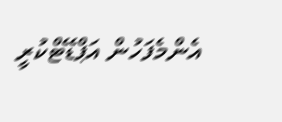އެންމެފަހުން އަޕްޑޭޓްކުރީ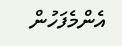އެންމެފަހުން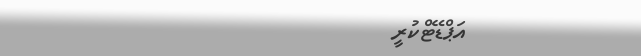އަޕްޑޭޓްކުރީ